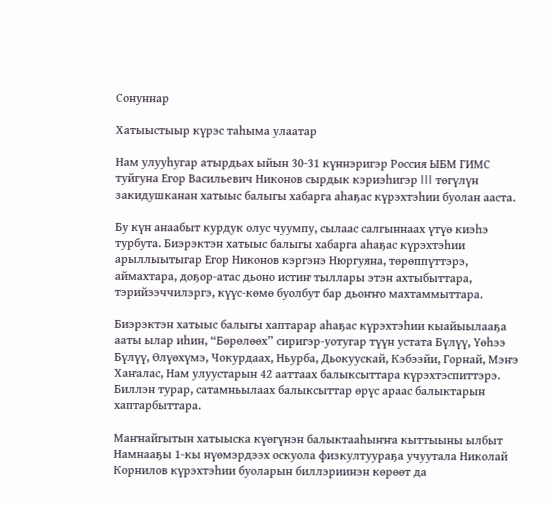Сонуннар

Хатыыстыыр күрэс таһыма улаатар

Нам улууһугар атырдьах ыйын 30-31 күннэригэр Россия ЫБМ ГИМС туйгуна Егор Васильевич Никонов сырдык кэриэһигэр III төгүлүн закидушканан хатыыс балыгы хабарга аһаҕас күрэхтэһии буолан ааста.

Бу күн анаабыт курдук олус чуумпу, сылаас салгыннаах үтүө киэһэ турбута. Биэрэктэн хатыыс балыгы хабарга аһаҕас күрэхтэһии арыллыытыгар Егор Никонов кэргэнэ Нюргуяна, төрөппүттэрэ, аймахтара, доҕор-атас дьоно истиҥ тыллары этэн ахтыбыттара, тэрийээччилэргэ, күүс-көмө буолбут бар дьоҥҥо махтаммыттара.

Биэрэктэн хатыыс балыгы хаптарар аһаҕас күрэхтэһии кыайыылааҕа ааты ылар иһин, “Бөрөлөөх” сиригэр-уотугар түүн устата Бүлүү, Үөһээ Бүлүү, Өлүөхүмэ, Чокурдаах, Ньурба, Дьокуускай, Кэбээйи, Горнай, Мэҥэ Хаҥалас, Нам улуустарын 42 ааттаах балыксыттара күрэхтэспиттэрэ. Биллэн турар, сатамньылаах балыксыттар өрүс араас балыктарын хаптарбыттара.

Маҥнайгытын хатыыска күөгүнэн балыктааһыҥҥа кыттыыны ылбыт Намнааҕы 1-кы нүөмэрдээх оскуола физкултуураҕа учуутала Николай Корнилов күрэхтэһии буоларын биллэриинэн көрөөт да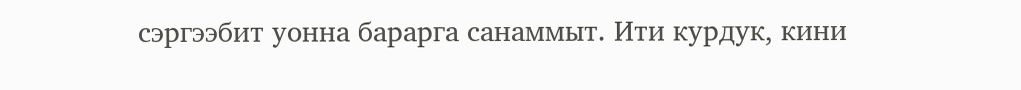сэргээбит уонна барарга санаммыт. Ити курдук, кини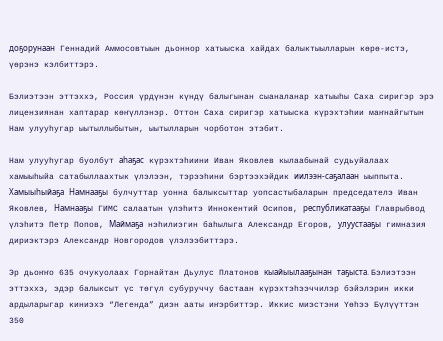доҕорунаан Геннадий Аммосовтыын дьоннор хатыыска хайдах балыктыылларын көрө-истэ, үөрэнэ кэлбиттэрэ.

Бэлиэтээн эттэххэ, Россия үрдүнэн күндү балыгынан сыаналанар хатыыһы Саха сиригэр эрэ лицензиянан хаптарар көҥүллэнэр. Оттон Саха сиригэр хатыыска күрэхтэһии маҥнайгытын Нам улууһугар ыытыллыбытын, ыытылларын чорботон этэбит.

Нам улууһугар буолбут аһаҕас күрэхтэһиини Иван Яковлев кылаабынай судьуйалаах хамыыһыйа сатабыллаахтык үлэлээн, тэрээһини бэртээхэйдик иилээн-саҕалаан ыыппыта. Хамыыһыйаҕа Намнааҕы булчуттар уонна балыксыттар уопсастыбаларын председателэ Иван Яковлев, Намнааҕы ГИМС салаатын үлэһитэ Иннокентий Осипов, республикатааҕы Главрыбвод үлэһитэ Петр Попов, Маймаҕа нэһилиэгин баһылыга Александр Егоров, улуустааҕы гимназия дириэктэрэ Александр Новгородов үлэлээбиттэрэ.

Эр дьоҥҥо 635 очукуолаах Горнайтан Дьулус Платонов кыайыылааҕынан таҕыста. Бэлиэтээн эттэххэ, эдэр балыксыт үс төгүл субуруччу бастаан күрэхтэһээччилэр бэйэлэрин икки ардыларыгар киниэхэ “Легенда” диэн ааты иҥэрбиттэр. Иккис миэстэни Үөһээ Бүлүүттэн 350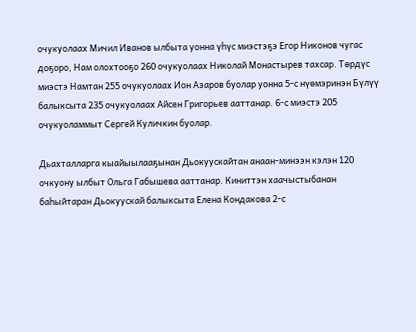очукуолаах Мичил Иванов ылбыта уонна үһүс миэстэҕэ Егор Никонов чугас доҕоро, Нам олохтооҕо 260 очукуолаах Николай Монастырев тахсар. Төрдүс миэстэ Намтан 255 очукуолаах Ион Азаров буолар уонна 5-с нүөмэринэн Бүлүү балыксыта 235 очукуолаах Айсен Григорьев ааттанар. 6-с миэстэ 205 очукуоламмыт Сергей Куличкин буолар.

Дьахталларга кыайыылааҕынан Дьокуускайтан анаан-минээн кэлэн 120 очкуону ылбыт Ольга Габышева ааттанар. Киниттэн хаачыстыбанан баһыйтаран Дьокуускай балыксыта Елена Кондакова 2-с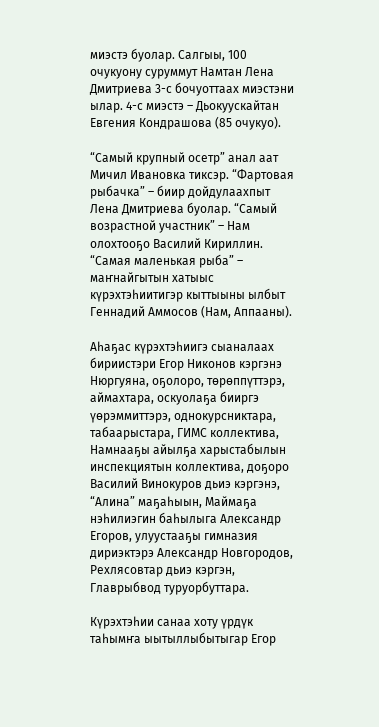миэстэ буолар. Салгыы, 100 очукуону суруммут Намтан Лена Дмитриева 3-с бочуоттаах миэстэни ылар. 4-с миэстэ – Дьокуускайтан Евгения Кондрашова (85 очукуо).

“Самый крупный осетр” анал аат Мичил Ивановка тиксэр. “Фартовая рыбачка” – биир дойдулаахпыт Лена Дмитриева буолар. “Самый возрастной участник” – Нам олохтооҕо Василий Кириллин. “Самая маленькая рыба” – маҥнайгытын хатыыс күрэхтэһиитигэр кыттыыны ылбыт Геннадий Аммосов (Нам, Аппааны).

Аһаҕас күрэхтэһиигэ сыаналаах бириистэри Егор Никонов кэргэнэ Нюргуяна, оҕолоро, төрөппүттэрэ, аймахтара, оскуолаҕа бииргэ үөрэммиттэрэ, однокурсниктара, табаарыстара, ГИМС коллектива, Намнааҕы айылҕа харыстабылын инспекциятын коллектива, доҕоро Василий Винокуров дьиэ кэргэнэ, “Алина” маҕаһыын, Маймаҕа нэһилиэгин баһылыга Александр Егоров, улуустааҕы гимназия дириэктэрэ Александр Новгородов, Рехлясовтар дьиэ кэргэн, Главрыбвод туруорбуттара.

Күрэхтэһии санаа хоту үрдүк таһымҥа ыытыллыбытыгар Егор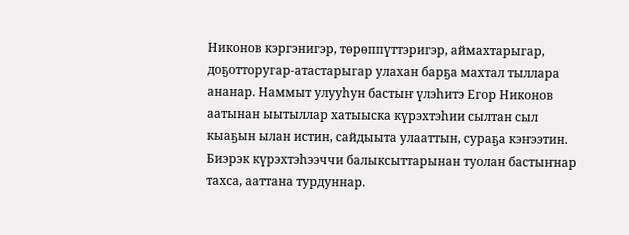Никонов кэргэнигэр, төрөппүттэригэр, аймахтарыгар, доҕотторугар-атастарыгар улахан барҕа махтал тыллара ананар. Наммыт улууһун бастыҥ үлэһитэ Егор Никонов аатынан ыытыллар хатыыска күрэхтэһии сылтан сыл кыаҕын ылан истин, сайдыыта улааттын, сураҕа кэҥээтин. Биэрэк күрэхтэһээччи балыксыттарынан туолан бастыҥнар тахса, ааттана турдуннар.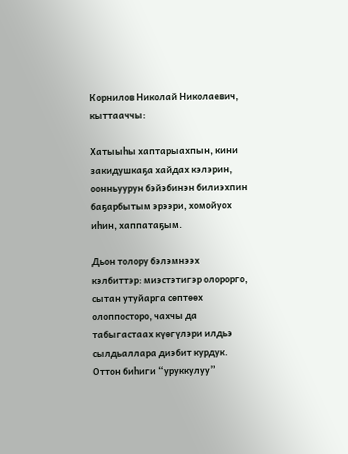Корнилов Николай Николаевич, кыттааччы:

Хатыыһы хаптарыахпын, кини закидушкаҕа хайдах кэлэрин, оонньуурун бэйэбинэн билиэхпин баҕарбытым эрээри, хомойуох иһин, хаппатаҕым.

Дьон толору бэлэмнээх кэлбиттэр: миэстэтигэр олорорго, сытан утуйарга сөптөөх олоппосторо, чахчы да табыгастаах күөгүлэри илдьэ сылдьаллара диэбит курдук. Оттон биһиги “уруккулуу”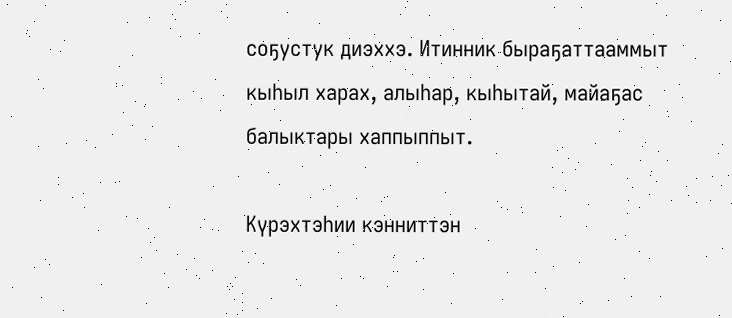соҕустук диэххэ. Итинник быраҕаттааммыт кыһыл харах, алыһар, кыһытай, майаҕас балыктары хаппыппыт.

Күрэхтэһии кэнниттэн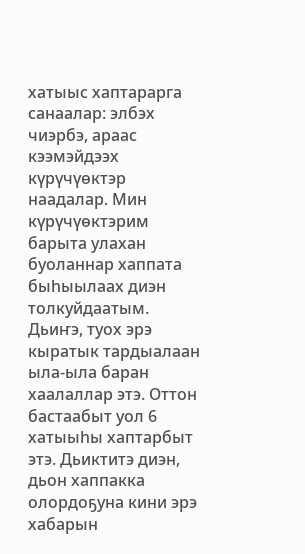хатыыс хаптарарга санаалар: элбэх чиэрбэ, араас кээмэйдээх күрүчүөктэр наадалар. Мин күрүчүөктэрим барыта улахан буоланнар хаппата быһыылаах диэн толкуйдаатым. Дьиҥэ, туох эрэ кыратык тардыалаан ыла-ыла баран хаалаллар этэ. Оттон бастаабыт уол 6 хатыыһы хаптарбыт этэ. Дьиктитэ диэн, дьон хаппакка олордоҕуна кини эрэ хабарын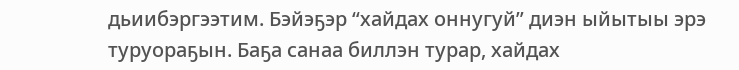дьиибэргээтим. Бэйэҕэр “хайдах оннугуй” диэн ыйытыы эрэ туруораҕын. Баҕа санаа биллэн турар, хайдах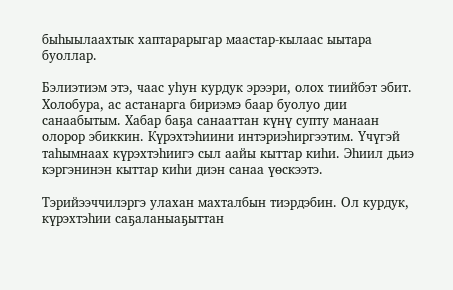быһыылаахтык хаптарарыгар маастар-кылаас ыытара буоллар.

Бэлиэтиэм этэ, чаас уһун курдук эрээри, олох тиийбэт эбит. Холобура, ас астанарга бириэмэ баар буолуо дии санаабытым. Хабар баҕа санааттан күнү супту манаан олорор эбиккин. Күрэхтэһиини интэриэһиргээтим. Үчүгэй таһымнаах күрэхтэһиигэ сыл аайы кыттар киһи. Эһиил дьиэ кэргэнинэн кыттар киһи диэн санаа үөскээтэ.

Тэрийээччилэргэ улахан махталбын тиэрдэбин. Ол курдук, күрэхтэһии саҕаланыаҕыттан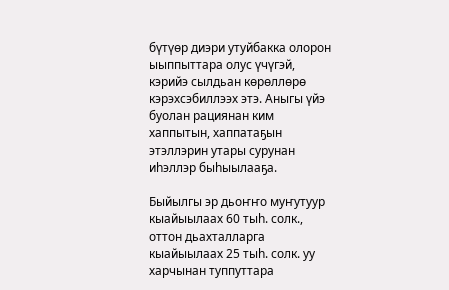бүтүөр диэри утуйбакка олорон ыыппыттара олус үчүгэй, кэрийэ сылдьан көрөллөрө кэрэхсэбиллээх этэ. Аныгы үйэ буолан рациянан ким хаппытын, хаппатаҕын этэллэрин утары сурунан иһэллэр быһыылааҕа.

Быйылгы эр дьоҥҥо муҥутуур кыайыылаах 60 тыһ. солк., оттон дьахталларга кыайыылаах 25 тыһ. солк. уу харчынан туппуттара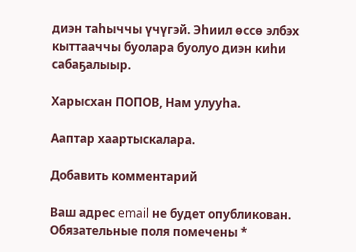диэн таһыччы үчүгэй. Эһиил өссө элбэх кыттааччы буолара буолуо диэн киһи сабаҕалыыр.

Харысхан ПОПОВ, Нам улууһа.

Ааптар хаартыскалара.

Добавить комментарий

Ваш адрес email не будет опубликован. Обязательные поля помечены *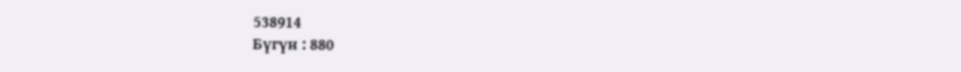538914
Бүгүн : 880